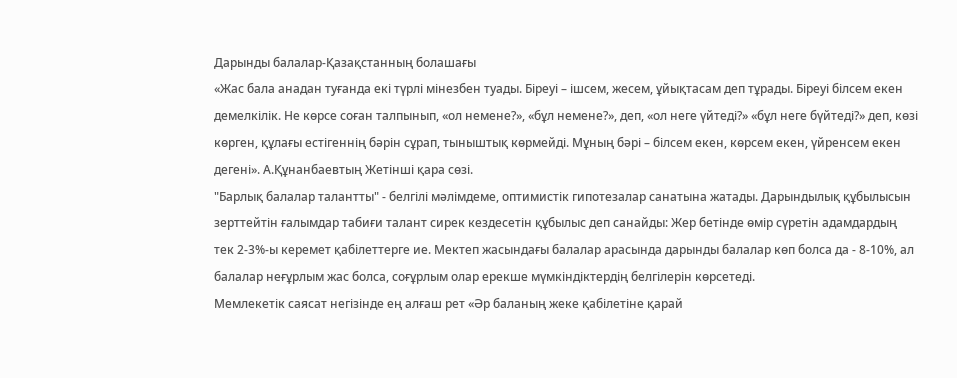Дарынды балалар-Қазақстанның болашағы
«Жас бала анадан туғанда екі түрлі мінезбен туады. Біреуі – ішсем, жесем, ұйықтасам деп тұрады. Біреуі білсем екен демелкілік. Не көрсе соған талпынып, «ол немене?», «бұл немене?», деп, «ол неге үйтеді?» «бұл неге бүйтеді?» деп, көзі көрген, құлағы естігеннің бәрін сұрап, тыныштық көрмейді. Мұның бәрі – білсем екен, көрсем екен, үйренсем екен дегені». А.Құнанбаевтың Жетінші қара сөзі.
"Барлық балалар талантты" - белгілі мәлімдеме, оптимистік гипотезалар санатына жатады. Дарындылық құбылысын зерттейтін ғалымдар табиғи талант сирек кездесетін құбылыс деп санайды: Жер бетінде өмір сүретін адамдардың тек 2-3%-ы керемет қабілеттерге ие. Мектеп жасындағы балалар арасында дарынды балалар көп болса да - 8-10%, ал балалар неғұрлым жас болса, соғұрлым олар ерекше мүмкіндіктердің белгілерін көрсетеді.
Мемлекетік саясат негізінде ең алғаш рет «Әр баланың жеке қабілетіне қарай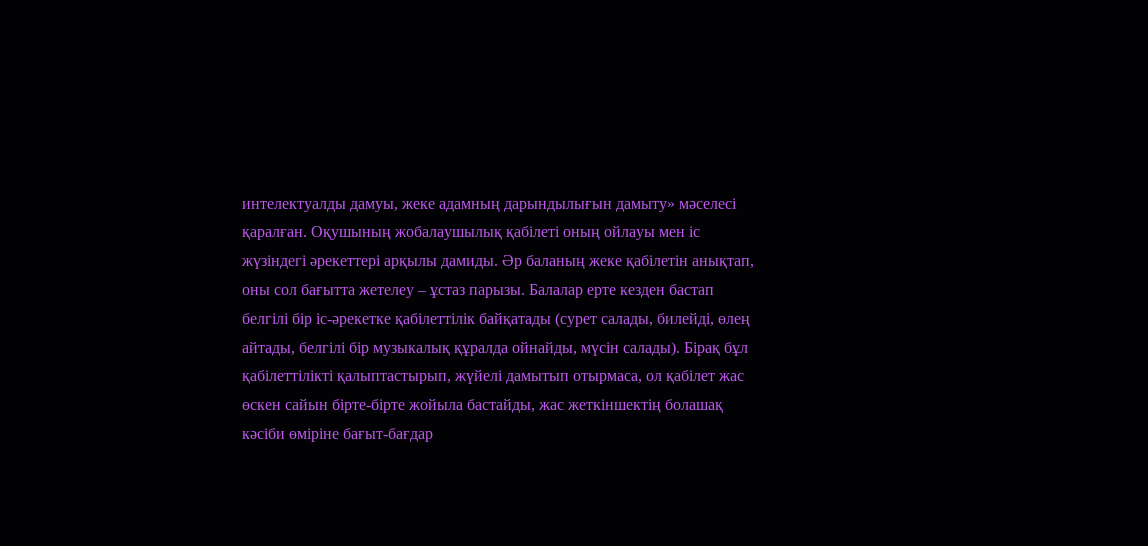интелектуалды дамуы, жеке адамның дарындылығын дамыту» мәселесі қаралған. Оқушының жобалаушылық қабілеті оның ойлауы мен іс жүзіндегі әрекеттері арқылы дамиды. Әр баланың жеке қабілетін анықтап, оны сол бағытта жетелеу – ұстаз парызы. Балалар ерте кезден бастап белгілі бір іс-әрекетке қабілеттілік байқатады (сурет салады, билейді, өлең айтады, белгілі бір музыкалық құралда ойнайды, мүсін салады). Бірақ бұл қабілеттілікті қалыптастырып, жүйелі дамытып отырмаса, ол қабілет жас өскен сайын бірте-бірте жойыла бастайды, жас жеткіншектің болашақ кәсіби өміріне бағыт-бағдар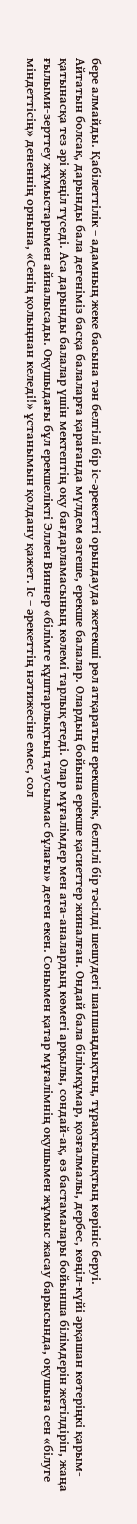бере алмайды. Қабілеттілік – адамның жеке басына тән белгілі бір іс-әрекетті орындауда жетекші рөл атқаратын ерекшелік, белгілі бір тәсілді шешудегі шапшаңдықтың, тұрақтылықтың көрініс беруі.
Айтатын болсақ, дарынды бала дегеніміз басқа балаларға қарағанда мүлдем өзгеше, ерекше балалар. Олардың бойына ерекше қасиеттер жиналған. Ондай бала білімқұмар, қозғалмалы, дербес, көңіл-күйі әрқашан көтеріңкі қарым-қатынасқа тез әрі жеңіл түседі. Аса дарынды балалар үшін мектептің оқу бағдарламасының көлемі тарлық етеді. Олар мұғалімдер мен ата-аналардың көмегі арқылы, сондай-ақ, өз бастамалары бойынша білімдерін жетілдіріп, жаңа ғылыми-зерттеу жұмыстарымен айналысады. Оқушыдағы бұл ерекшелікті Эллен Виннер «білімге құштарлықтың таусылмас бұлағы» деген екен. Сонымен қатар мұғалімнің оқушымен жұмыс жасау барысында, оқушыға сен «білуге міндеттісің» дененнің орнына, «Сенің қолыңнан келеді!» ұстанымын қолдану қажет. Іс – әрекеттің нәтижесіне емес, сол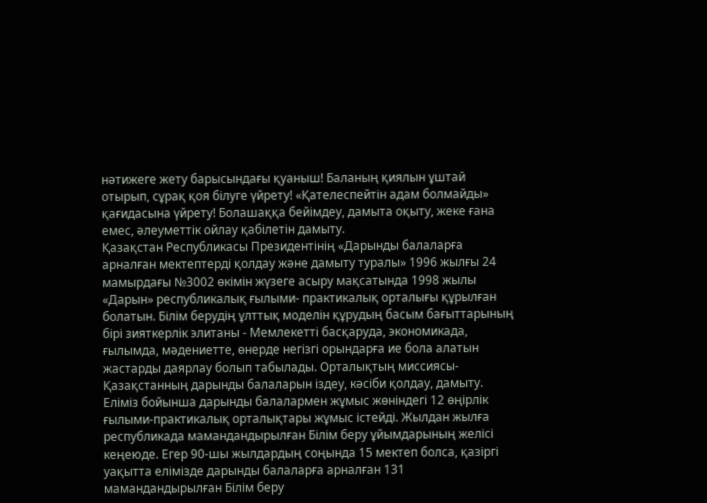нәтижеге жету барысындағы қуаныш! Баланың қиялын ұштай отырып, сұрақ қоя білуге үйрету! «Қателеспейтін адам болмайды» қағидасына үйрету! Болашаққа бейімдеу, дамыта оқыту, жеке ғана емес, әлеуметтік ойлау қабілетін дамыту.
Қазақстан Республикасы Президентінің «Дарынды балаларға арналған мектептерді қолдау және дамыту туралы» 1996 жылғы 24 мамырдағы №3002 өкімін жүзеге асыру мақсатында 1998 жылы «Дарын» республикалық ғылыми- практикалық орталығы құрылған болатын. Білім берудің ұлттық моделін құрудың басым бағыттарының бірі зияткерлік элитаны - Мемлекетті басқаруда, экономикада, ғылымда, мәдениетте, өнерде негізгі орындарға ие бола алатын жастарды даярлау болып табылады. Орталықтың миссиясы-Қазақстанның дарынды балаларын іздеу, кәсіби қолдау, дамыту. Еліміз бойынша дарынды балалармен жұмыс жөніндегі 12 өңірлік ғылыми-практикалық орталықтары жұмыс істейді. Жылдан жылға республикада мамандандырылған Білім беру ұйымдарының желісі кеңеюде. Егер 90-шы жылдардың соңында 15 мектеп болса, қазіргі уақытта елімізде дарынды балаларға арналған 131 мамандандырылған Білім беру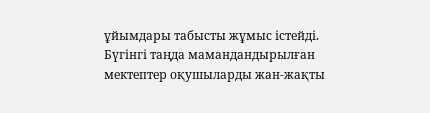ұйымдары табысты жұмыс істейді.
Бүгінгі таңда мамандандырылған мектептер оқушыларды жан-жақты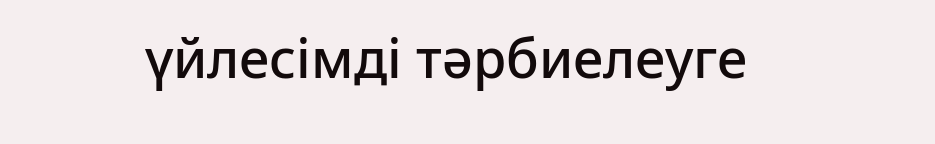үйлесімді тәрбиелеуге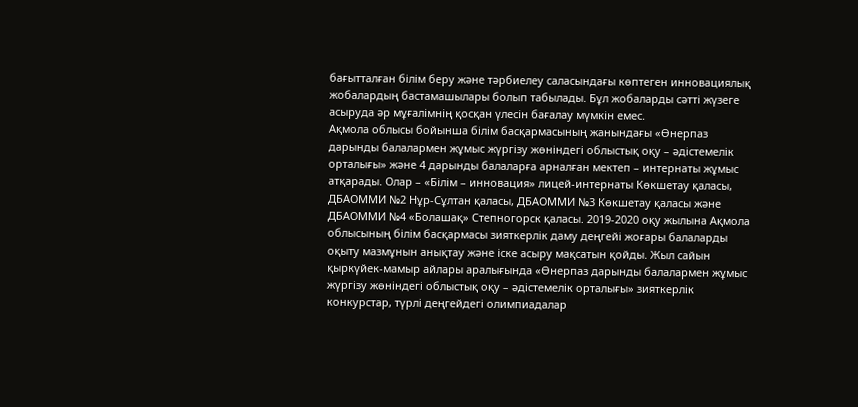бағытталған білім беру және тәрбиелеу саласындағы көптеген инновациялық жобалардың бастамашылары болып табылады. Бұл жобаларды сәтті жүзеге асыруда әр мұғалімнің қосқан үлесін бағалау мүмкін емес.
Ақмола облысы бойынша білім басқармасының жанындағы «Өнерпаз дарынды балалармен жұмыс жүргізу жөніндегі облыстық оқу – әдістемелік орталығы» және 4 дарынды балаларға арналған мектеп – интернаты жұмыс атқарады. Олар – «Білім – инновация» лицей-интернаты Көкшетау қаласы, ДБАОММИ №2 Нұр-Сұлтан қаласы, ДБАОММИ №3 Көкшетау қаласы және ДБАОММИ №4 «Болашақ» Степногорск қаласы. 2019-2020 оқу жылына Ақмола облысының білім басқармасы зияткерлік даму деңгейі жоғары балаларды оқыту мазмұнын анықтау және іске асыру мақсатын қойды. Жыл сайын қыркүйек-мамыр айлары аралығында «Өнерпаз дарынды балалармен жұмыс жүргізу жөніндегі облыстық оқу – әдістемелік орталығы» зияткерлік конкурстар, түрлі деңгейдегі олимпиадалар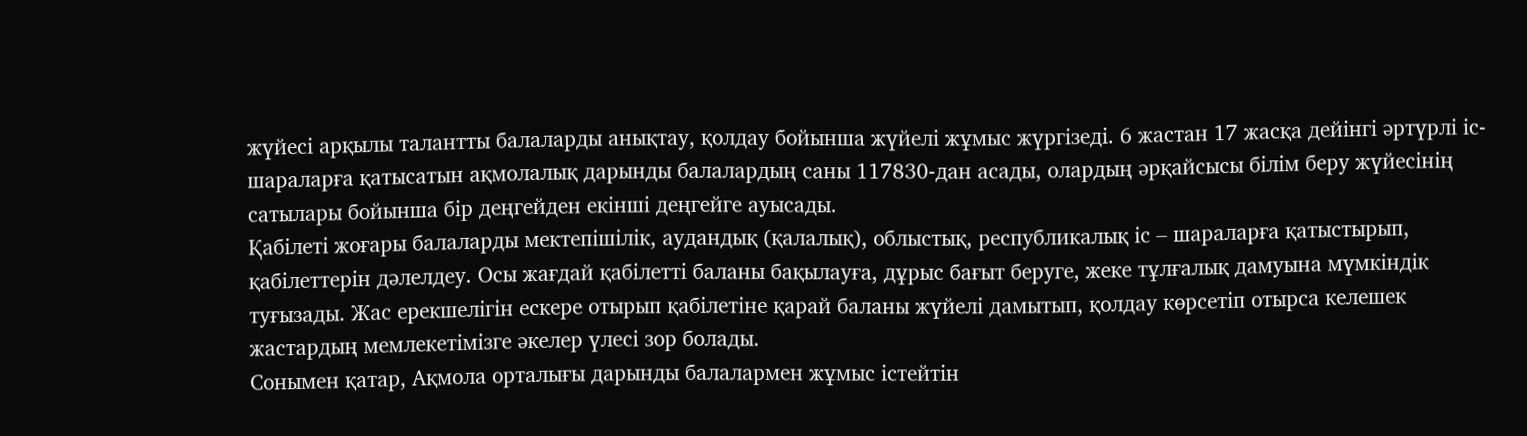жүйесі арқылы талантты балаларды анықтау, қолдау бойынша жүйелі жұмыс жүргізеді. 6 жастан 17 жасқа дейінгі әртүрлі іс-шараларға қатысатын ақмолалық дарынды балалардың саны 117830-дан асады, олардың әрқайсысы білім беру жүйесінің сатылары бойынша бір деңгейден екінші деңгейге ауысады.
Қабілеті жоғары балаларды мектепішілік, аудандық (қалалық), облыстық, республикалық іс – шараларға қатыстырып, қабілеттерін дәлелдеу. Осы жағдай қабілетті баланы бақылауға, дұрыс бағыт беруге, жеке тұлғалық дамуына мүмкіндік туғызады. Жас ерекшелігін ескере отырып қабілетіне қарай баланы жүйелі дамытып, қолдау көрсетіп отырса келешек жастардың мемлекетімізге әкелер үлесі зор болады.
Сонымен қатар, Ақмола орталығы дарынды балалармен жұмыс істейтін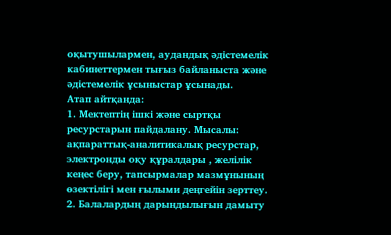оқытушылармен, аудандық әдістемелік кабинеттермен тығыз байланыста және әдістемелік ұсыныстар ұсынады.
Атап айтқанда:
1. Мектептің ішкі және сыртқы ресурстарын пайдалану. Мысалы: ақпараттық-аналитикалық ресурстар, электронды оқу құралдары , желілік кеңес беру, тапсырмалар мазмұнының өзектілігі мен ғылыми деңгейін зерттеу.
2. Балалардың дарындылығын дамыту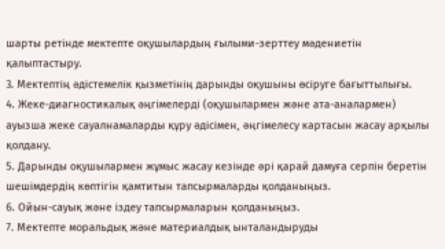шарты ретінде мектепте оқушылардың ғылыми-зерттеу мәдениетін қалыптастыру.
3. Мектептің әдістемелік қызметінің дарынды оқушыны өсіруге бағыттылығы.
4. Жеке-диагностикалық әңгімелерді (оқушылармен және ата-аналармен) ауызша жеке сауалнамаларды құру әдісімен, әңгімелесу картасын жасау арқылы қолдану.
5. Дарынды оқушылармен жұмыс жасау кезінде әрі қарай дамуға серпін беретін шешімдердің көптігін қамтитын тапсырмаларды қолданыңыз.
6. Ойын-сауық және іздеу тапсырмаларын қолданыңыз.
7. Мектепте моральдық және материалдық ынталандыруды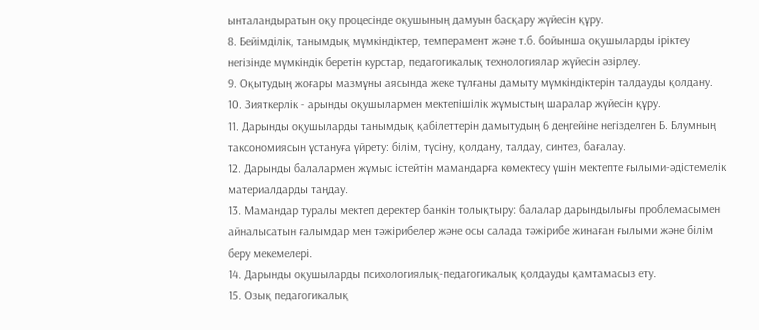ынталандыратын оқу процесінде оқушының дамуын басқару жүйесін құру.
8. Бейімділік, танымдық мүмкіндіктер, темперамент және т.б. бойынша оқушыларды іріктеу негізінде мүмкіндік беретін курстар, педагогикалық технологиялар жүйесін әзірлеу.
9. Оқытудың жоғары мазмұны аясында жеке тұлғаны дамыту мүмкіндіктерін талдауды қолдану.
10. Зияткерлік - арынды оқушылармен мектепішілік жұмыстың шаралар жүйесін құру.
11. Дарынды оқушыларды танымдық қабілеттерін дамытудың 6 деңгейіне негізделген Б. Блумның таксономиясын ұстануға үйрету: білім, түсіну, қолдану, талдау, синтез, бағалау.
12. Дарынды балалармен жұмыс істейтін мамандарға көмектесу үшін мектепте ғылыми-әдістемелік материалдарды таңдау.
13. Мамандар туралы мектеп деректер банкін толықтыру: балалар дарындылығы проблемасымен айналысатын ғалымдар мен тәжірибелер және осы салада тәжірибе жинаған ғылыми және білім беру мекемелері.
14. Дарынды оқушыларды психологиялық-педагогикалық қолдауды қамтамасыз ету.
15. Озық педагогикалық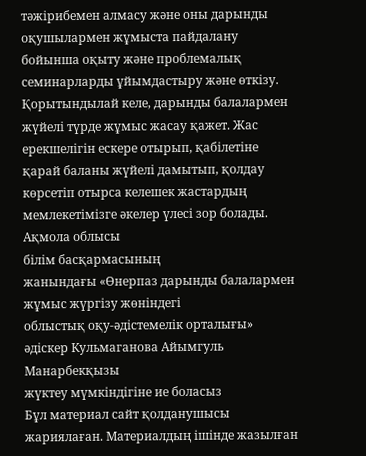тәжірибемен алмасу және оны дарынды оқушылармен жұмыста пайдалану бойынша оқыту және проблемалық семинарларды ұйымдастыру және өткізу.
Қорытындылай келе, дарынды балалармен жүйелі түрде жұмыс жасау қажет. Жас ерекшелігін ескере отырып, қабілетіне қарай баланы жүйелі дамытып, қолдау көрсетіп отырса келешек жастардың мемлекетімізге әкелер үлесі зор болады.
Ақмола облысы
білім басқармасының
жанындағы «Өнерпаз дарынды балалармен
жұмыс жүргізу жөніндегі
облыстық оқу-әдістемелік орталығы»
әдіскер Кульмаганова Айымгуль Манарбекқызы
жүктеу мүмкіндігіне ие боласыз
Бұл материал сайт қолданушысы жариялаған. Материалдың ішінде жазылған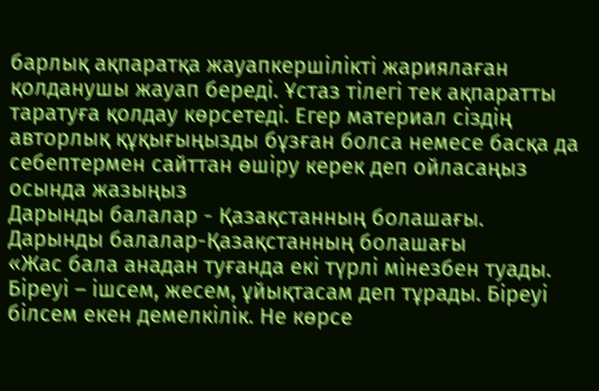барлық ақпаратқа жауапкершілікті жариялаған қолданушы жауап береді. Ұстаз тілегі тек ақпаратты таратуға қолдау көрсетеді. Егер материал сіздің авторлық құқығыңызды бұзған болса немесе басқа да себептермен сайттан өшіру керек деп ойласаңыз осында жазыңыз
Дарынды балалар - Қазақстанның болашағы.
Дарынды балалар-Қазақстанның болашағы
«Жас бала анадан туғанда екі түрлі мінезбен туады. Біреуі – ішсем, жесем, ұйықтасам деп тұрады. Біреуі білсем екен демелкілік. Не көрсе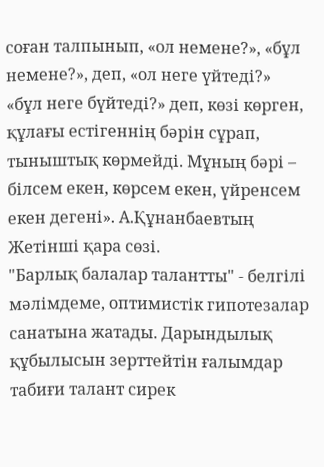соған талпынып, «ол немене?», «бұл немене?», деп, «ол неге үйтеді?» «бұл неге бүйтеді?» деп, көзі көрген, құлағы естігеннің бәрін сұрап, тыныштық көрмейді. Мұның бәрі – білсем екен, көрсем екен, үйренсем екен дегені». А.Құнанбаевтың Жетінші қара сөзі.
"Барлық балалар талантты" - белгілі мәлімдеме, оптимистік гипотезалар санатына жатады. Дарындылық құбылысын зерттейтін ғалымдар табиғи талант сирек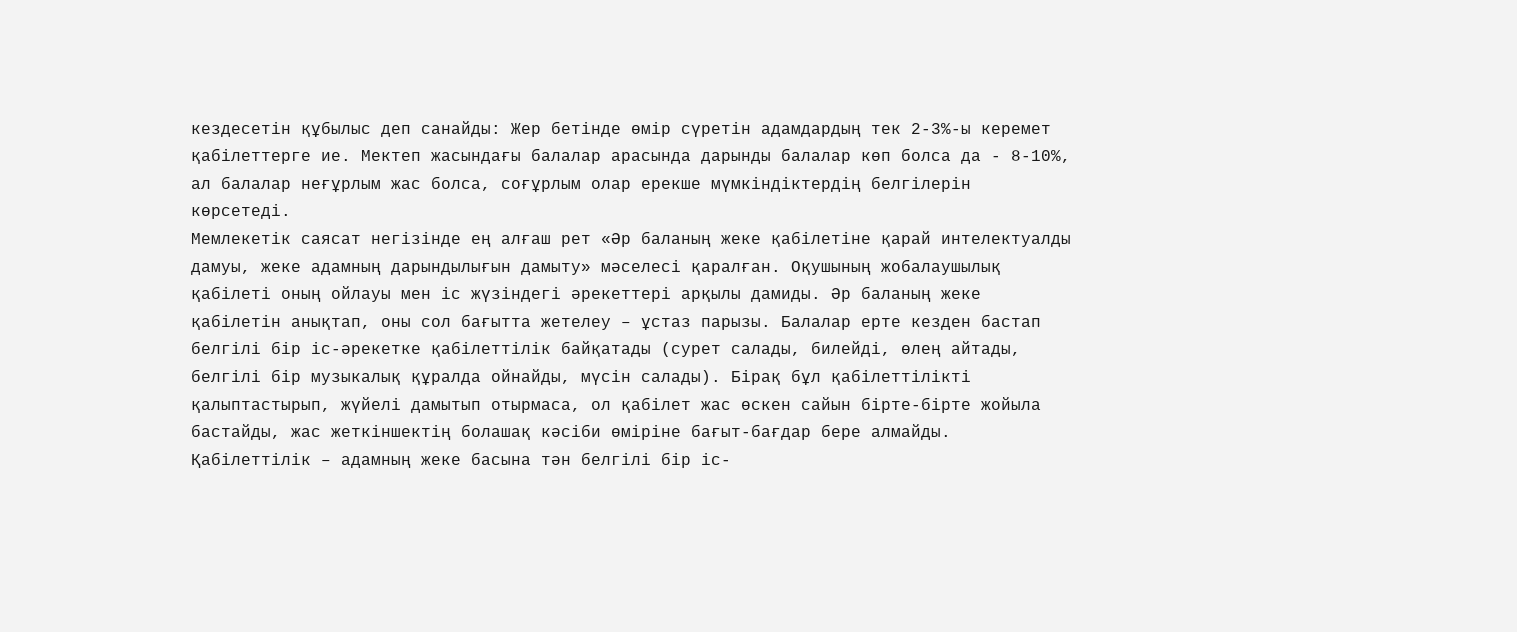кездесетін құбылыс деп санайды: Жер бетінде өмір сүретін адамдардың тек 2-3%-ы керемет қабілеттерге ие. Мектеп жасындағы балалар арасында дарынды балалар көп болса да - 8-10%, ал балалар неғұрлым жас болса, соғұрлым олар ерекше мүмкіндіктердің белгілерін көрсетеді.
Мемлекетік саясат негізінде ең алғаш рет «Әр баланың жеке қабілетіне қарай интелектуалды дамуы, жеке адамның дарындылығын дамыту» мәселесі қаралған. Оқушының жобалаушылық қабілеті оның ойлауы мен іс жүзіндегі әрекеттері арқылы дамиды. Әр баланың жеке қабілетін анықтап, оны сол бағытта жетелеу – ұстаз парызы. Балалар ерте кезден бастап белгілі бір іс-әрекетке қабілеттілік байқатады (сурет салады, билейді, өлең айтады, белгілі бір музыкалық құралда ойнайды, мүсін салады). Бірақ бұл қабілеттілікті қалыптастырып, жүйелі дамытып отырмаса, ол қабілет жас өскен сайын бірте-бірте жойыла бастайды, жас жеткіншектің болашақ кәсіби өміріне бағыт-бағдар бере алмайды. Қабілеттілік – адамның жеке басына тән белгілі бір іс-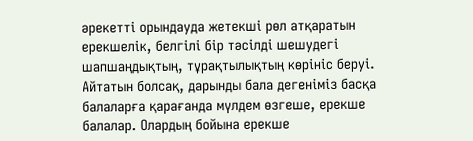әрекетті орындауда жетекші рөл атқаратын ерекшелік, белгілі бір тәсілді шешудегі шапшаңдықтың, тұрақтылықтың көрініс беруі.
Айтатын болсақ, дарынды бала дегеніміз басқа балаларға қарағанда мүлдем өзгеше, ерекше балалар. Олардың бойына ерекше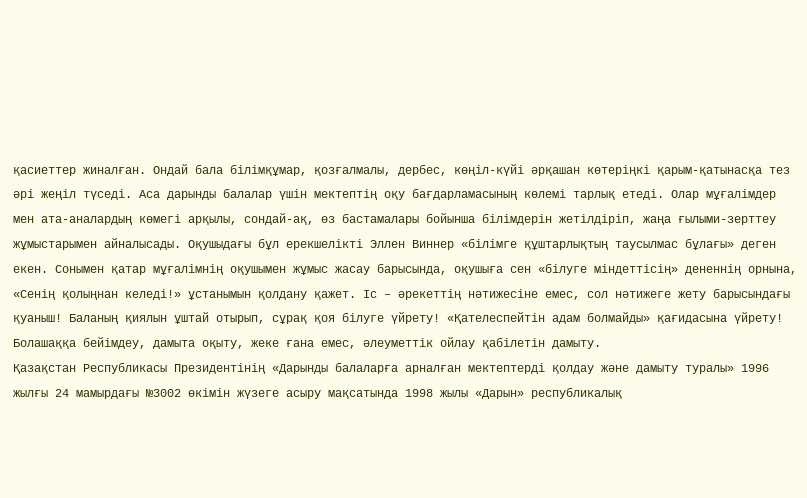қасиеттер жиналған. Ондай бала білімқұмар, қозғалмалы, дербес, көңіл-күйі әрқашан көтеріңкі қарым-қатынасқа тез әрі жеңіл түседі. Аса дарынды балалар үшін мектептің оқу бағдарламасының көлемі тарлық етеді. Олар мұғалімдер мен ата-аналардың көмегі арқылы, сондай-ақ, өз бастамалары бойынша білімдерін жетілдіріп, жаңа ғылыми-зерттеу жұмыстарымен айналысады. Оқушыдағы бұл ерекшелікті Эллен Виннер «білімге құштарлықтың таусылмас бұлағы» деген екен. Сонымен қатар мұғалімнің оқушымен жұмыс жасау барысында, оқушыға сен «білуге міндеттісің» дененнің орнына, «Сенің қолыңнан келеді!» ұстанымын қолдану қажет. Іс – әрекеттің нәтижесіне емес, сол нәтижеге жету барысындағы қуаныш! Баланың қиялын ұштай отырып, сұрақ қоя білуге үйрету! «Қателеспейтін адам болмайды» қағидасына үйрету! Болашаққа бейімдеу, дамыта оқыту, жеке ғана емес, әлеуметтік ойлау қабілетін дамыту.
Қазақстан Республикасы Президентінің «Дарынды балаларға арналған мектептерді қолдау және дамыту туралы» 1996 жылғы 24 мамырдағы №3002 өкімін жүзеге асыру мақсатында 1998 жылы «Дарын» республикалық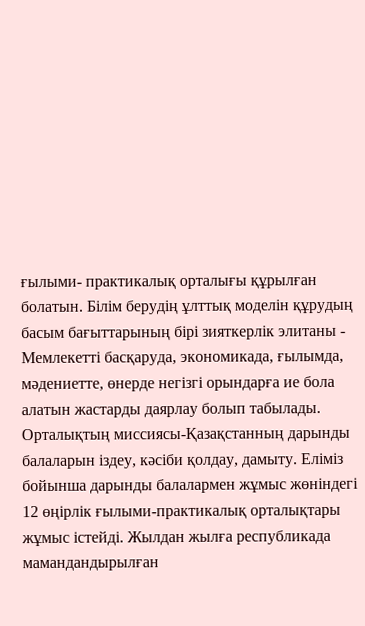ғылыми- практикалық орталығы құрылған болатын. Білім берудің ұлттық моделін құрудың басым бағыттарының бірі зияткерлік элитаны - Мемлекетті басқаруда, экономикада, ғылымда, мәдениетте, өнерде негізгі орындарға ие бола алатын жастарды даярлау болып табылады. Орталықтың миссиясы-Қазақстанның дарынды балаларын іздеу, кәсіби қолдау, дамыту. Еліміз бойынша дарынды балалармен жұмыс жөніндегі 12 өңірлік ғылыми-практикалық орталықтары жұмыс істейді. Жылдан жылға республикада мамандандырылған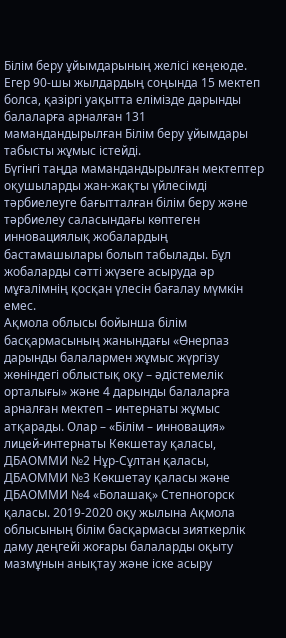Білім беру ұйымдарының желісі кеңеюде. Егер 90-шы жылдардың соңында 15 мектеп болса, қазіргі уақытта елімізде дарынды балаларға арналған 131 мамандандырылған Білім беру ұйымдары табысты жұмыс істейді.
Бүгінгі таңда мамандандырылған мектептер оқушыларды жан-жақты үйлесімді тәрбиелеуге бағытталған білім беру және тәрбиелеу саласындағы көптеген инновациялық жобалардың бастамашылары болып табылады. Бұл жобаларды сәтті жүзеге асыруда әр мұғалімнің қосқан үлесін бағалау мүмкін емес.
Ақмола облысы бойынша білім басқармасының жанындағы «Өнерпаз дарынды балалармен жұмыс жүргізу жөніндегі облыстық оқу – әдістемелік орталығы» және 4 дарынды балаларға арналған мектеп – интернаты жұмыс атқарады. Олар – «Білім – инновация» лицей-интернаты Көкшетау қаласы, ДБАОММИ №2 Нұр-Сұлтан қаласы, ДБАОММИ №3 Көкшетау қаласы және ДБАОММИ №4 «Болашақ» Степногорск қаласы. 2019-2020 оқу жылына Ақмола облысының білім басқармасы зияткерлік даму деңгейі жоғары балаларды оқыту мазмұнын анықтау және іске асыру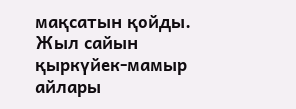мақсатын қойды. Жыл сайын қыркүйек-мамыр айлары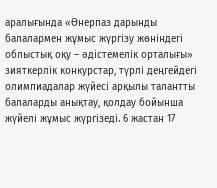аралығында «Өнерпаз дарынды балалармен жұмыс жүргізу жөніндегі облыстық оқу – әдістемелік орталығы» зияткерлік конкурстар, түрлі деңгейдегі олимпиадалар жүйесі арқылы талантты балаларды анықтау, қолдау бойынша жүйелі жұмыс жүргізеді. 6 жастан 17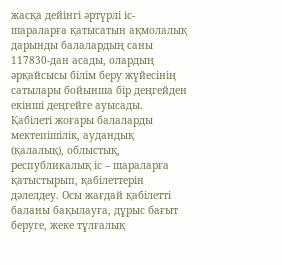жасқа дейінгі әртүрлі іс-шараларға қатысатын ақмолалық дарынды балалардың саны 117830-дан асады, олардың әрқайсысы білім беру жүйесінің сатылары бойынша бір деңгейден екінші деңгейге ауысады.
Қабілеті жоғары балаларды мектепішілік, аудандық (қалалық), облыстық, республикалық іс – шараларға қатыстырып, қабілеттерін дәлелдеу. Осы жағдай қабілетті баланы бақылауға, дұрыс бағыт беруге, жеке тұлғалық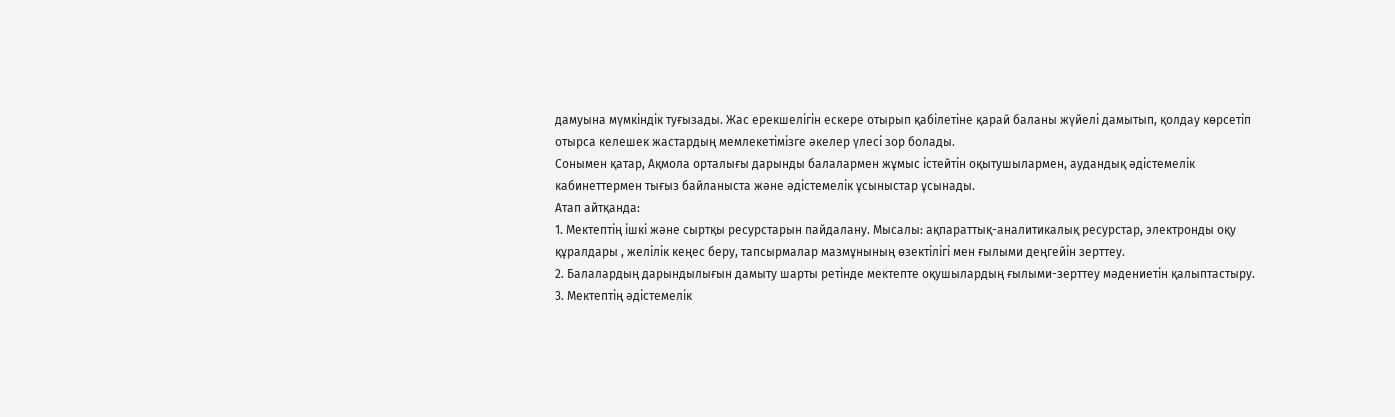дамуына мүмкіндік туғызады. Жас ерекшелігін ескере отырып қабілетіне қарай баланы жүйелі дамытып, қолдау көрсетіп отырса келешек жастардың мемлекетімізге әкелер үлесі зор болады.
Сонымен қатар, Ақмола орталығы дарынды балалармен жұмыс істейтін оқытушылармен, аудандық әдістемелік кабинеттермен тығыз байланыста және әдістемелік ұсыныстар ұсынады.
Атап айтқанда:
1. Мектептің ішкі және сыртқы ресурстарын пайдалану. Мысалы: ақпараттық-аналитикалық ресурстар, электронды оқу құралдары , желілік кеңес беру, тапсырмалар мазмұнының өзектілігі мен ғылыми деңгейін зерттеу.
2. Балалардың дарындылығын дамыту шарты ретінде мектепте оқушылардың ғылыми-зерттеу мәдениетін қалыптастыру.
3. Мектептің әдістемелік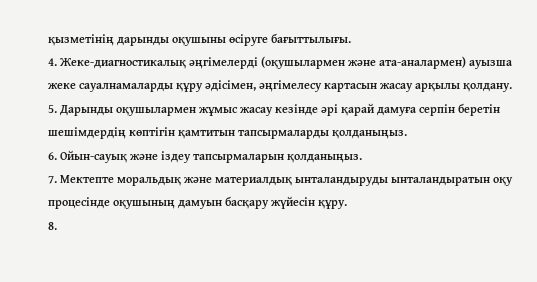қызметінің дарынды оқушыны өсіруге бағыттылығы.
4. Жеке-диагностикалық әңгімелерді (оқушылармен және ата-аналармен) ауызша жеке сауалнамаларды құру әдісімен, әңгімелесу картасын жасау арқылы қолдану.
5. Дарынды оқушылармен жұмыс жасау кезінде әрі қарай дамуға серпін беретін шешімдердің көптігін қамтитын тапсырмаларды қолданыңыз.
6. Ойын-сауық және іздеу тапсырмаларын қолданыңыз.
7. Мектепте моральдық және материалдық ынталандыруды ынталандыратын оқу процесінде оқушының дамуын басқару жүйесін құру.
8.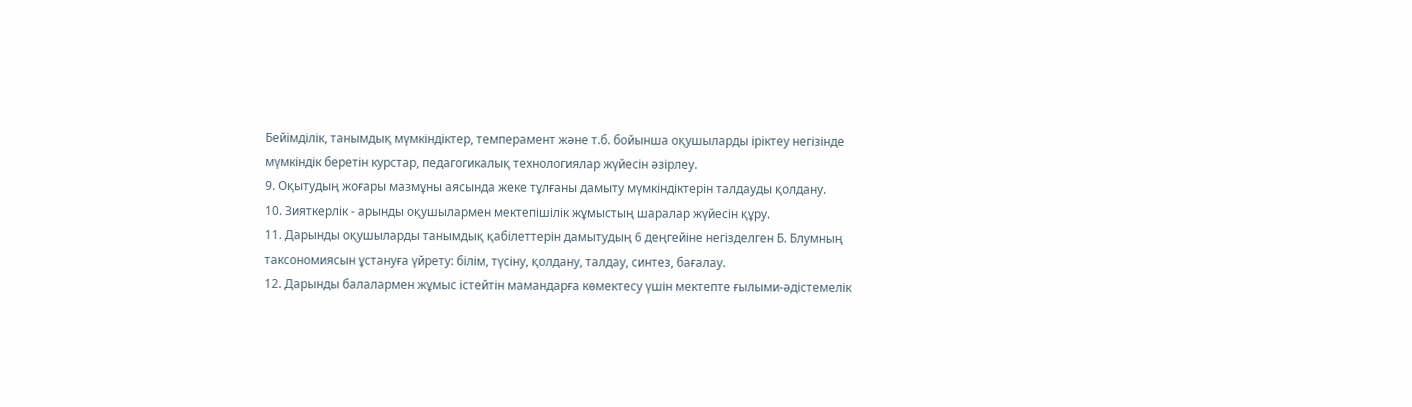Бейімділік, танымдық мүмкіндіктер, темперамент және т.б. бойынша оқушыларды іріктеу негізінде мүмкіндік беретін курстар, педагогикалық технологиялар жүйесін әзірлеу.
9. Оқытудың жоғары мазмұны аясында жеке тұлғаны дамыту мүмкіндіктерін талдауды қолдану.
10. Зияткерлік - арынды оқушылармен мектепішілік жұмыстың шаралар жүйесін құру.
11. Дарынды оқушыларды танымдық қабілеттерін дамытудың 6 деңгейіне негізделген Б. Блумның таксономиясын ұстануға үйрету: білім, түсіну, қолдану, талдау, синтез, бағалау.
12. Дарынды балалармен жұмыс істейтін мамандарға көмектесу үшін мектепте ғылыми-әдістемелік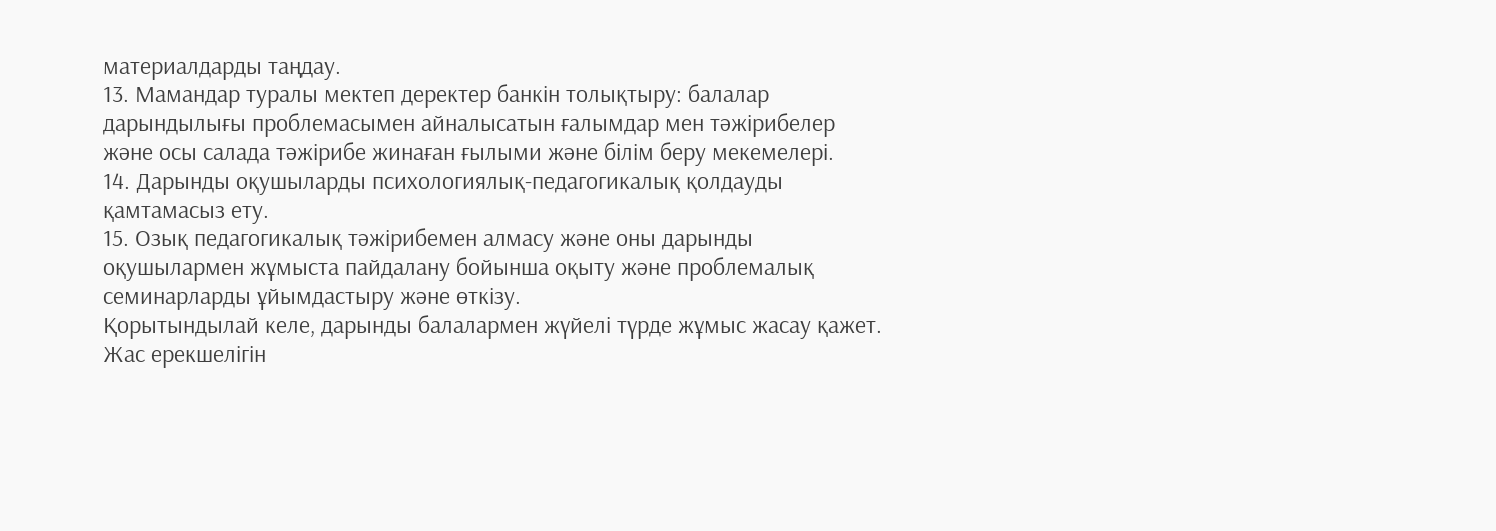материалдарды таңдау.
13. Мамандар туралы мектеп деректер банкін толықтыру: балалар дарындылығы проблемасымен айналысатын ғалымдар мен тәжірибелер және осы салада тәжірибе жинаған ғылыми және білім беру мекемелері.
14. Дарынды оқушыларды психологиялық-педагогикалық қолдауды қамтамасыз ету.
15. Озық педагогикалық тәжірибемен алмасу және оны дарынды оқушылармен жұмыста пайдалану бойынша оқыту және проблемалық семинарларды ұйымдастыру және өткізу.
Қорытындылай келе, дарынды балалармен жүйелі түрде жұмыс жасау қажет. Жас ерекшелігін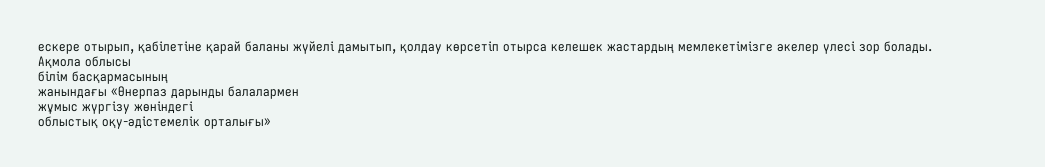ескере отырып, қабілетіне қарай баланы жүйелі дамытып, қолдау көрсетіп отырса келешек жастардың мемлекетімізге әкелер үлесі зор болады.
Ақмола облысы
білім басқармасының
жанындағы «Өнерпаз дарынды балалармен
жұмыс жүргізу жөніндегі
облыстық оқу-әдістемелік орталығы»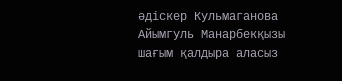әдіскер Кульмаганова Айымгуль Манарбекқызы
шағым қалдыра аласыз